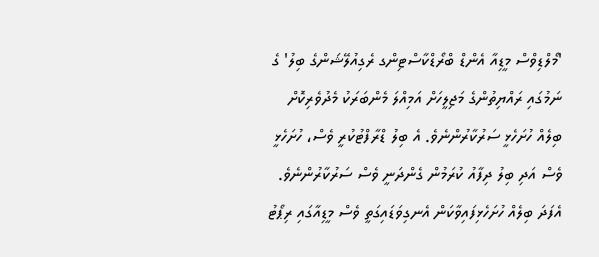'މޯލްޑިވްސް މީޑިއާ އެންޑް ބްރޯޑްކާސްޓިންގ ރެގިއުލޭޝަންގެ ބިލު' ގެ ނަމުގައި ރައްޔިތުންގެ މަޖިލީހަށް އަމިއްލަ މެންބަރަކު މެދުވެރިކޮށް ބިލެއް ހުށަހެޅީ ސަރުކާރުންނެވެ. އެ ބިލު ޑްރާފްޓުކުރީ ވެސް، ހުށަހެޅީ ވެސް އަދި ބިލު ދިފާއު ކުރަމުން ގެންދަނީ ވެސް ސަރުކާރުންނެވެ. އެފަދަ ބިލެއް ހުށަހެޅިފައިވާކަން އެނގިވަޑައިގަތީ ވެސް މީޑިއާގައި ރިޕޯޓު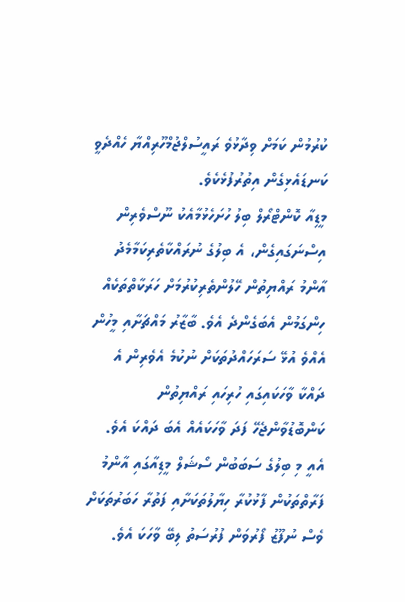ކުރުމުން ކަމަށް ވިދާޅުވެ ރައީސުލްޖުމްހޫރިއްޔާ ހެއްދެވީ ކަނޑައެޅިގެން އިތުރުފުޅެކެވެ.
މީޑިއާ ކޮންޓްރޯލް ބިލު ހުށަހެޅުމާއެކު ނޫސްވެރިން އިސްނަގައިގެން، އެ ބިލުގެ ނުރައްކާތެރިކަމާމެދު އާންމު ރައްޔިތުން ހޭލުންތެރިކުރުމަށް ހަރަކާތްތަކެއް ހިންގަމުން އެބަގެންދެ އެވެ. ބާޒާރު މައްޗަށާއި މީހުން އެއްވެ އުޅޭ ސަރަހައްދުތަކަށް ނުކުމެ އެވެރިން އެ ދައްކާ ވާހަކައިގައި ހުރިހައި ރައްޔިތުން ކަންބޮޑުވާންޖެހޭ ފަދަ ވާހަކައެއް އެބަ ދައްކަ އެވެ. އެއީ މި ބިލުގެ ސަބަބުން ސޯޝަލް މީޑިއާގައި އާންމު ފަރާތްތަކުން ފާޅުކުރާ ހިޔާލުތަކަށާއި ފަތުރާ ހަބަރުތަކަށް ވެސް ނުފޫޒު ފޯރުވަން ފުރުސަތު ލިބޭ ވާހަކަ އެވެ.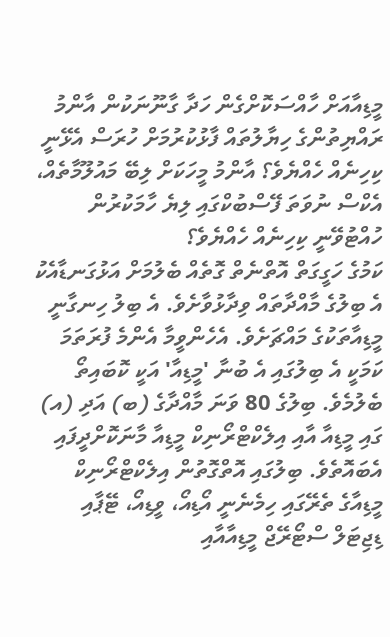މީޑިއާއަށް ހާއްސަކޮށްގެން ހަދާ ގާނޫނަކުން އާންމު ރައްޔިތުންގެ ހިޔާލުތައް ފާޅުކުރުމަށް ހުރަސް އެޅޭނީ ކިހިނެއް ހެއްޔެވެ؟ އާންމު މީހަކަށް ލިބޭ މައުލޫމާތެއް، އެކްސް ނުވަތަ ފޭސްބުކްގައި ލިޔެ ހާމަކުރުން ހުއްޓުވޭނީ ކިހިނެއް ހެއްޔެވެ؟
ކަމުގެ ހަގީގަތް އޮތްނެތް ގޮތެއް ބެލުމަށް އަޅުގަނޑާއެކު އެ ބިލުގެ މާއްދާތައް ވިދާޅުވާށެވެ. އެ ބިލު ހިނގާނީ މީޑިއާތަކުގެ މައްޗަށެވެ. އެހެންވީމާ އެންމެ ފުރަތަމަ ކަމަކީ އެ ބިލުގައި އެ ބުނާ 'މީޑިއާ' އަކީ ކޮބައިތޯ ބެލުމެވެ. ބިލުގެ 80 ވަނަ މާއްދާގެ (ބ) އަދި (އ) ގައި މީޑިއާ އާއި އިލެކްޓްރޯނިކް މީޑިއާ މާނަކޮށްދީފައި އެބައޮތެވެ. ބިލުގައި އޮތްގޮތުން އިލެކްޓްރޯނިކް މީޑިއާގެ ތެރޭގައި ހިމެނެނީ އޯޑިއޯ، ވީޑިއޯ، ޓޭޕާއި ޑިޖިޓަލް ސްޓޯރޭޖް މީޑިއާއާއި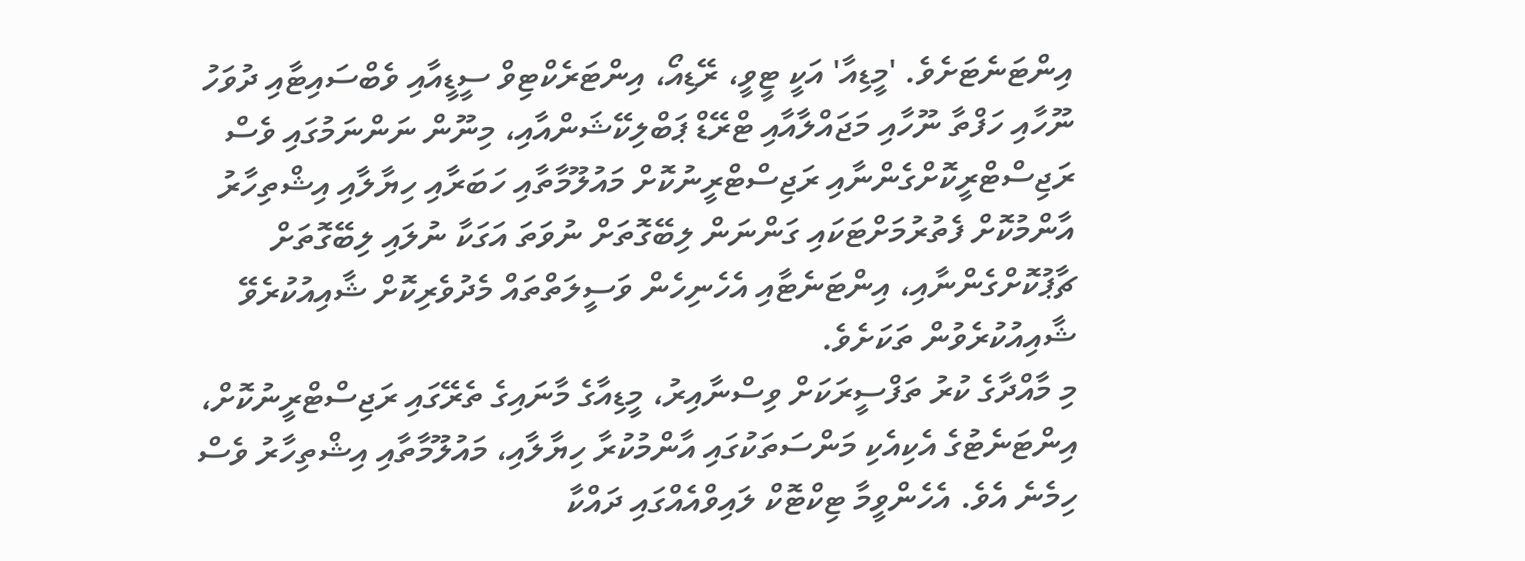އިންޓަނެޓަށެވެ. 'މީޑިއާ' އަކީ ޓީވީ، ރޭޑިއޯ، އިންޓަރެކްޓިވް ސީޑީއާއި ވެބްސައިޓާއި ދުވަހު ނޫހާއި ހަފްތާ ނޫހާއި މަޖައްލާއާއި ޓްރޭޑް ޕަބްލިކޭޝަންއާއި، މިނޫން ނަންނަމުގައި ވެސް ރަޖިސްޓްރީކޮށްގެންނާއި ރަޖިސްޓްރީނުކޮށް މައުލޫމާތާއި ހަބަރާއި ހިޔާލާއި އިޝްތިހާރު އާންމުކޮށް ފެތުރުމަށްޓަކައި ގަންނަން ލިބޭގޮތަށް ނުވަތަ އަގަކާ ނުލައި ލިބޭގޮތަށް ޗާޕުކޮށްގެންނާއި، އިންޓަނެޓާއި އެހެނިހެން ވަސީލަތްތައް މެދުވެރިކޮށް ޝާއިއުކުރެވޭ ޝާއިއުކުރެވުން ތަކަށެވެ.
މި މާއްދާގެ ކުރު ތަފްސީރަކަށް ވިސްނާއިރު، މީޑިއާގެ މާނައިގެ ތެރޭގައި ރަޖިސްޓްރީނުކޮށް، އިންޓަނެޓުގެ އެކިއެކި މަންސަތަކުގައި އާންމުކުރާ ހިޔާލާއި، މައުލޫމާތާއި އިޝްތިހާރު ވެސް ހިމެނެ އެވެ. އެހެންވީމާ ޓިކްޓޮކް ލައިވްއެއްގައި ދައްކާ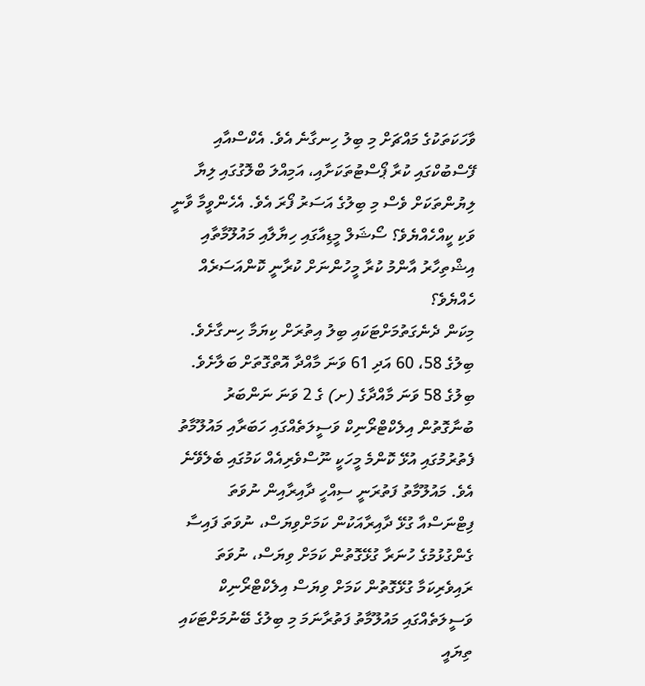ވާހަކަތަކުގެ މައްޗަށް މި ބިލު ހިނގާނެ އެވެ. އެކްސްއާއި ފޭސްބުކްގައި ކުރާ ޕޯސްޓުތަކަށާއި، އަމިއްލަ ބްލޮގުގައި ލިޔާ ލިޔުންތަކަށް ވެސް މި ބިލުގެ އަސަރު ފޯރަ އެވެ. އެހެންވީމާ ވާނީ ވަކި ކީއްހެއްޔެވެ؟ ސޯޝަލް މީޑިއާގައި ހިޔާލާއި މައުލޫމާތާއި އިޝްތިހާރު އާންމު ކުރާ މީހުންނަށް ކުރާނީ ކޮންއަސަރެއް ހެއްޔެވެ؟
މިކަން ދެނެގަތުމަށްޓަކައި ބިލު އިތުރަށް ކިޔަމާ ހިނގާށެވެ. ބިލުގެ 58، 60 އަދި 61 ވަނަ މާއްދާ އޮތްގޮތަށް ބަލާށެވެ. ބިލުގެ 58 ވަނަ މާއްދާގެ (ށ) ގެ 2 ވަނަ ނަންބަރު ބުނާގޮތުން އިލެކްޓްރޯނިކް ވަސީލަތެއްގައި ހަބަރާއި މައުލޫމާތު ފެތުރުމުގައި އުޅޭ ކޮންމެ މީހަކީ ނޫސްވެރިއެއް ކަމުގައި ބެލެވޭނެ އެވެ. މައުލޫމާތު ފަތުރަނީ ސިއްހީ ދާއިރާއިން ނުވަތަ ފިޓްނަސްއާ ގުޅޭ ދާއިރާއަކުން ކަމަށްވިޔަސް، ނުވަތަ ފައިސާ ގެންގުޅުމުގެ ހުނަރާ ގުޅޭގޮތުން ކަމަށް ވިޔަސް، ނުވަތަ ރައިވެރިކަމާ ގުޅޭގޮތުން ކަމަށް ވިޔަސް އިލެކްޓްރޯނިކް ވަސީލަތެއްގައި މައުލޫމާތު ފަތުރާނަމަ މި ބިލުގެ ބޭނުމަށްޓަކައި ތިޔައީ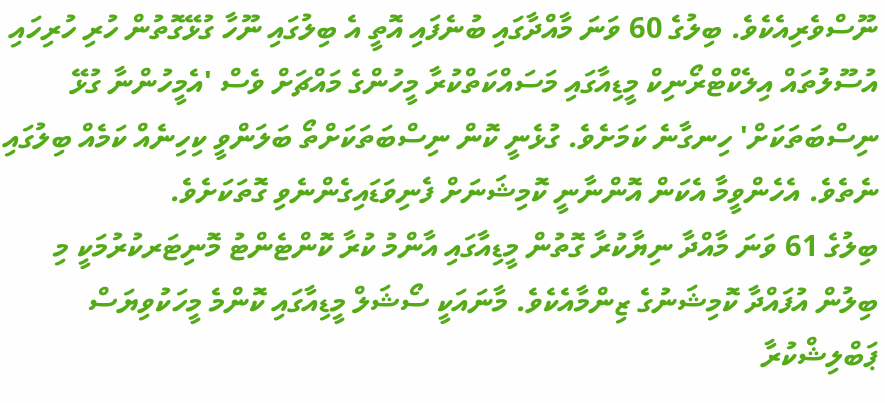ނޫސްވެރިއެކެވެ. ބިލުގެ 60 ވަނަ މާއްދާގައި ބުނެފައި އޮތީ އެ ބިލުގައި ނޫހާ ގުޅޭގޮތުން ހުރި ހުރިހައި އުސޫލުތައް އިލެކްޓްރޯނިކް މީޑިއާގައި މަސައްކަތްކުރާ މީހުންގެ މައްޗަށް ވެސް 'އެމީހުންނާ ގުޅޭ ނިސްބަތަކަށް' ހިނގާނެ ކަމަށެވެ. ގުޅެނީ ކޮން ނިސްބަތަކަށްތޯ ބަލަންވީ ކިހިނެއް ކަމެއް ބިލުގައި ނެތެވެ. އެހެންވީމާ އެކަން އޮންނާނީ ކޮމިޝަނަށް ފެނިވަޑައިގެންނެވި ގޮތަކަށެވެ.
ބިލުގެ 61 ވަނަ މާއްދާ ނިޔާކުރާ ގޮތުން މީޑިއާގައި އާންމު ކުރާ ކޮންޓެންޓު މޮނިޓަރކުރުމަކީ މި ބިލުން އުފައްދާ ކޮމިޝަނުގެ ޒިންމާއެކެވެ. މާނައަކީ ސޯޝަލް މީޑިއާގައި ކޮންމެ މީހަކުވިޔަސް ޕަބްލިޝްކުރާ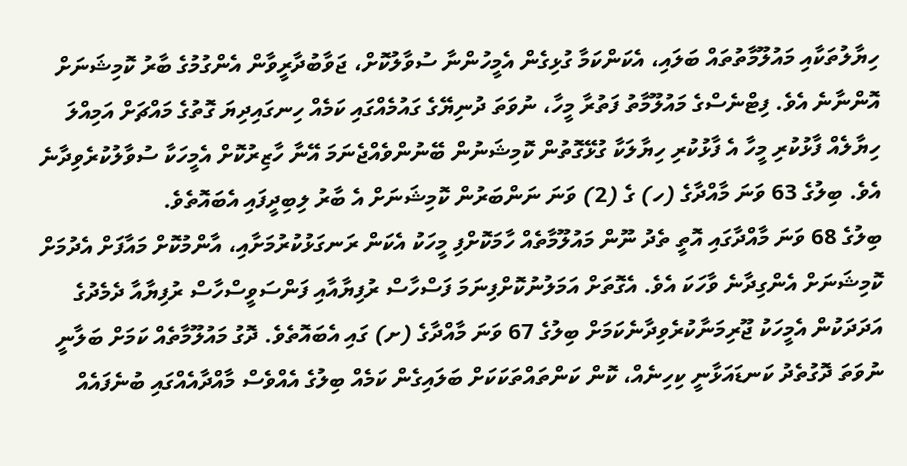ހިޔާލުތަކާއި މައުލޫމާތުތައް ބަލައި، އެކަންކަމާ ގުޅިގެން އެމީހުންނާ ސުވާލުކޮށް، ޖަވާބުދާރީވާން އެންގުމުގެ ބާރު ކޮމިޝަނަށް އޮންނާނެ އެވެ. ފިޓްނެސްގެ މައުލޫމާތު ފަތުރާ މީހާ، ނުވަތަ ދުނިޔޭގެ ގައުމެއްގައި ކަމެއް ހިނގައިދިޔަ ގޮތުގެ މައްޗަށް އަމިއްލަ ހިޔާލެއް ފާޅުކުރި މީހާ އެ ފާޅުކުރި ހިޔާލަކާ ގުޅޭގޮތުން ކޮމިޝަނުން ބޭނުންވެއްޖެނަމަ އޭނާ ހާޒިރުކޮށް އެމީހަކާ ސުވާލުކުރެވިދާނެ އެވެ. ބިލުގެ 63 ވަނަ މާއްދާގެ (ހ) ގެ (2) ވަނަ ނަންބަރުން ކޮމިޝަނަށް އެ ބާރު ލިބިދީފައި އެބައޮތެވެ.
ބިލުގެ 68 ވަނަ މާއްދާގައި އޮތީ ތެދު ނޫން މައުލޫމާތެއް ހާމަކޮށްފި މީހަކު އެކަން ރަނގަޅުކުރުމަށާއި، އާންމުކޮށް މައާފަށް އެދުމަށް ކޮމިޝަނަށް އެންގިދާނެ ވާހަކަ އެވެ. އެގޮތަށް އަމަލުނުކޮށްފިނަމަ ފަސްހާސް ރުފިޔާއާއި ފަންސަވީސްހާސް ރުފިޔާއާ ދެމެދުގެ އަދަދަކުން އެމީހަކު ޖޫރިމަނާކުރެވިދާނެކަމަށް ބިލުގެ 67 ވަނަ މާއްދާގެ (ށ) ގައި އެބައޮތެވެ. ދޮގު މައުލޫމާތެއް ކަމަށް ބަލާނީ ނުވަތަ ދޮގުތެދު ކަނޑައަޅާނީ ކިހިނެއް، ކޮން ކަންތައްތަކަކަށް ބަލައިގެން ކަމެއް ބިލުގެ އެއްވެސް މާއްދާއެއްގައި ބުނެފައެއް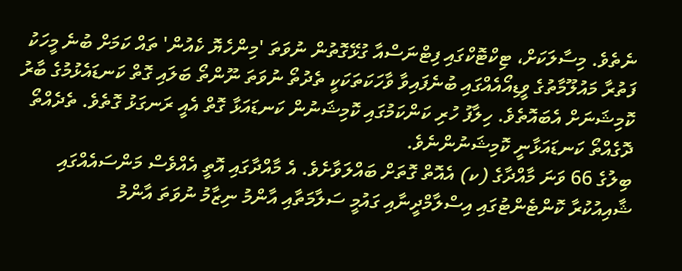ނެތެވެ. މިސާލަކަށް، ޓިކްޓޮކްގައި ފިޓްނަސްއާ ގުޅޭގޮތުން ނުވަތަ 'މިންހެޔޮ ކެއުން' ތައް ކަމަށް ބުނެ މީހަކު ފަތުރާ މައުލޫމާތުގެ ވީޑިއޯއެއްގައި ބުނެފައިވާ ވާހަކަތަކަކީ ތެދުތޯ ނުވަތަ ނޫންތޯ ބަލައި ގޮތް ކަނޑައެޅުމުގެ ބާރު ކޮމިޝަނަށް އެބައޮތެވެ. ހިލާފު ހުރި ކަންކަމުގައި ކޮމިޝަނުން ކަނޑައަޅާ ގޮތް އެއީ ރަނގަޅު ގޮތެވެ. ތެދެއްތޯ ދޮގެއްތޯ ކަނޑައަޅާނީ ކޮމިޝަނުންނެވެ.
ބިލުގެ 66 ވަނަ މާއްދާގެ (ކ) އެއޮތް ގޮތަށް ބައްލަވާށެވެ. އެ މާއްދާގައި އޮތީ އެއްވެސް މަންސައެއްގައި ޝާއިއުކުރާ ކޮންޓެންޓުގައި އިސްލާމްދީނާއި ގައުމީ ސަލާމަތާއި އާންމު ނިޒާމު ނުވަތަ އާންމު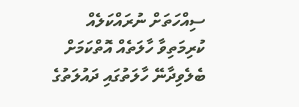ސިއްހަތަށް ނުރައްކަލެއް ކުރިމަތިވާ ހާލަތެއް އޮތްކަމަށް ބެލެވިދާނޭ ހާލަތުގައި ދައުލަތުގެ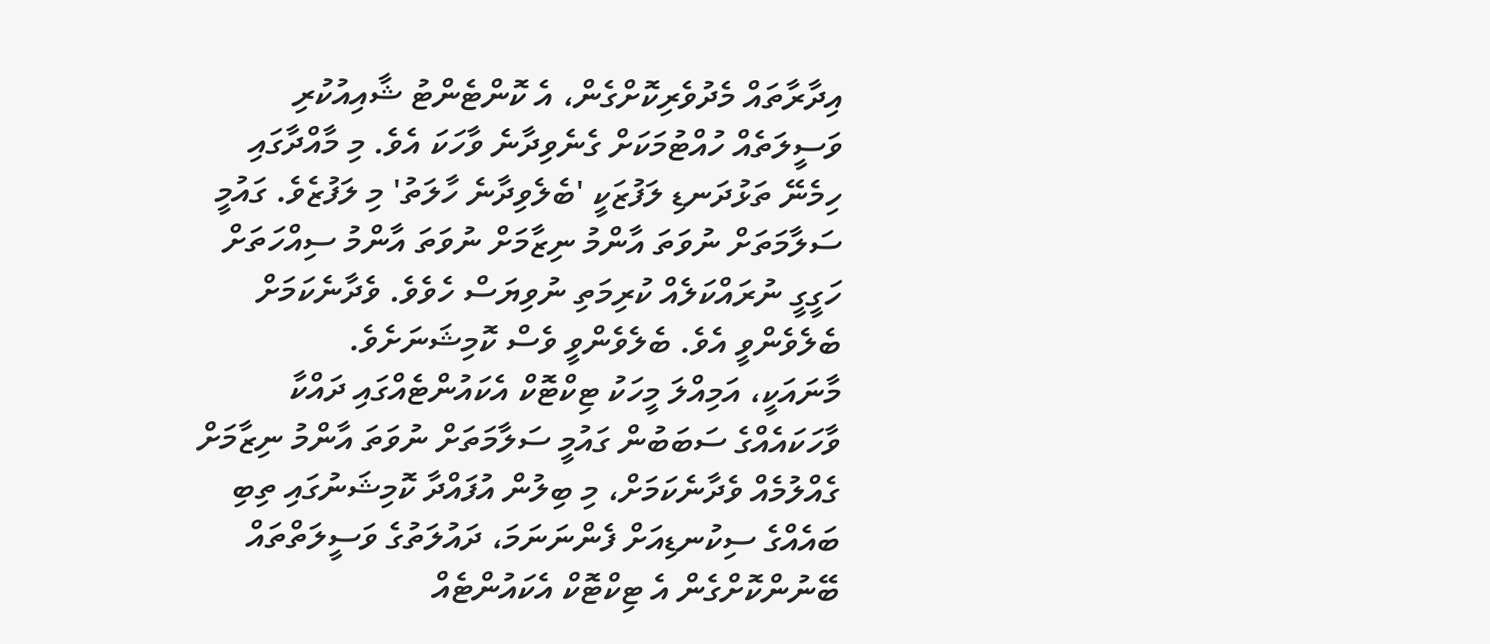އިދާރާތައް މެދުވެރިކޮށްގެން، އެ ކޮންޓެންޓު ޝާއިއުކުރި ވަސީލަތެއް ހުއްޓުމަކަށް ގެނެވިދާނެ ވާހަކަ އެވެ. މި މާއްދާގައި ހިމެނޭ ތަޅުދަނޑި ލަފުޒަކީ 'ބެލެވިދާނެ ހާލަތު' މި ލަފުޒެވެ. ގައުމީ ސަލާމަތަށް ނުވަތަ އާންމު ނިޒާމަށް ނުވަތަ އާންމު ސިއްހަތަށް ހަގީގީ ނުރައްކަލެއް ކުރިމަތި ނުވިޔަސް ހެވެވެ. ވެދާނެކަމަށް ބެލެވެންވީ އެވެ. ބެލެވެންވީ ވެސް ކޮމިޝަނަށެވެ.
މާނައަކީ، އަމިއްލަ މީހަކު ޓިކްޓޮކް އެކައުންޓެއްގައި ދައްކާ ވާހަކައެއްގެ ސަބަބުން ގައުމީ ސަލާމަތަށް ނުވަތަ އާންމު ނިޒާމަށް ގެއްލުމެއް ވެދާނެކަމަށް، މި ބިލުން އުފައްދާ ކޮމިޝަނުގައި ތިބި ބައެއްގެ ސިކުނޑިއަށް ފެންނަނަމަ، ދައުލަތުގެ ވަސީލަތްތައް ބޭނުންކޮށްގެން އެ ޓިކްޓޮކް އެކައުންޓެއް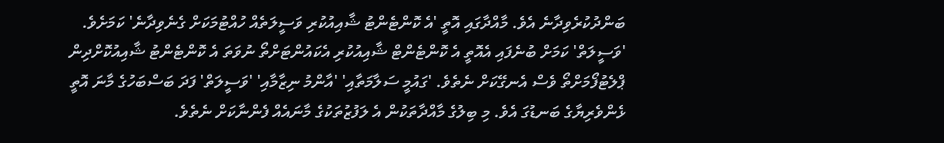ބަންދުކުރެވިދާނެ އެވެ. މާއްދާގައި އޮތީ 'އެ ކޮންޓެންޓު ޝާއިއުކުރި ވަސީލަތެއް ހުއްޓުމަކަށް ގެނެވިދާނެ' ކަމަށެވެ. 'ވަސީލަތް' ކަމަށް ބުނެފައި އެއޮތީ އެ ކޮންޓެންޓް ޝާއިއުކުރި އެކައުންޓަށްތޯ ނުވަތަ އެ ކޮންޓެންޓު ޝާއިއުކޮށްދިން ޕްލެޓުފޯމަށްތޯ ވެސް އެނގޭކަށް ނެތެވެ. 'ގައުމީ ސަލާމަތާއި' 'އާންމު ނިޒާމާއި' 'ވަސީލަތް' ފަދަ ބަސްބަހުގެ މާނަ އޮތީ ޅެންވެރިޔާގެ ބަނޑުގަ އެވެ. މި ބިލުގެ މާއްދާތަކުން އެ ލަފުޒުތަކުގެ މާނައެއް ފެންނާކަށް ނެތެވެ.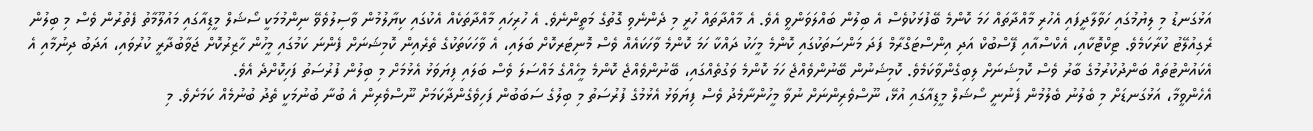އަޅުގަނޑު މި ލިޔުމުގައި ހަވާލާދީފައި އެހުރި މާއްދާތައް ހަމަ ކޮންމެ ބޭފުޅަކުވެސް އެ ބިލުން ބައްލަވަންވީ އެވެ. އެ މާއްދާތައް ހުރީ މި ދެންނެވި ގޮތުގެ މަތީންނެވެ. އެ ހުރިހައި މާއްދާތަކެއް އެކުގައި ކިޔާލުމުން ވާސިލުވެވޭ ނިންމުމަކީ ސޯޝަލް މީޑިއާގައި މައުލޫމާތު ފެތުރުން ވެސް މި ބިލުން ރެގިއުލޭޓު ކުރާކަމެވެ. ޓިކްޓޮކާއި، އެކްސްއާއި ފޭސްބުކް އަދި އިންސްޓަގްރާމް ފަދަ މަންސަތަކުގައި ކޮންމެ މީހަކު ދައްކާ ހަމަ ކޮންމެ ވާހަކައެއް ވެސް މޮނިޓަރކޮށް ބަލައި، އެ ވާހަކަތަކުގެ ތެރެއިން ކޮމިޝަނަށް ފެންނަ ކަމުގައި މީހުން ހާޒިރުކޮށް ޖަވާބުދާރީ ކުރުވައި، އަދަބު ދިނުމާއި އެ އެކައުންޓުތައް ބަންދުކުރުމުގެ ބާރު ވެސް ކޮމިޝަނަށް ލިބިގެންވާކަމެވެ. ކޮމިޝަނުން ބޭނުންވެއްޖެ ހަމަ ކޮންމެ ވަގުތެއްގައި، ބޭނުންވެއްޖެ ކޮންމެ މީހެއްގެ މައްސަލަ ވެސް ބަލައި ފިޔަވަޅު އެޅުމަށް މި ބިލުން ފުރުސަތު ފަހިކޮށްދެ އެވެ.
އެހެންވީމާ، އަޅުގަނޑަށް މި ބެލުނު ބެލުމުން ފެނުނީ ސޯޝަލް މީޑިއާގައި އުޅޭ، ނޫސްވެރިންނަށް ނުވާ މީހުންނާމެދު ވެސް ފިޔަވަޅު އެޅުމުގެ ފުރުސަތު މި ބިލުގެ ސަބަބުން ފަހިވެގެންދާކަމަށް ނޫސްވެރިން އެ ބުނާ ބުނުމަކީ ތެދު ބުނުމެއް ކަމަށެވެ. މި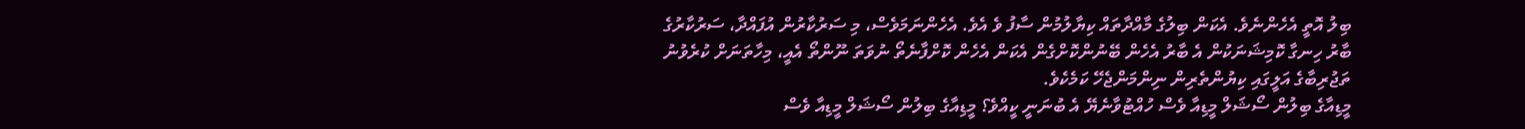ބިލު އޮތީ އެހެންނެވެ. އެކަން ބިލުގެ މާއްދާތައް ކިޔާލުމުން ސާފު ވެ އެވެ. އެހެންނަމަވެސް، މި ސަރުކާރުން އުފައްދާ، ސަރުކާރުގެ ބާރު ހިނގާ ކޮމިޝަނަކުން އެ ބާރު އެހެން ބޭނުންކޮށްގެން އެކަން އެހެން ކޮށްފާނެތޯ ނުވަތަ ނޫންތޯ އެއީ، މިހާތަނަށް ކުރެވުނު ތަޖުރިބާގެ އަލީގައި ކިޔުންތެރިން ނިންމަންޖެހޭ ކަމެކެވެ.
މީޑިއާގެ ބިލުން ސޯޝަލް މީޑިއާ ވެސް ހުއްޓުވާނެޔޭ އެ ބުނަނީ ކީއްވެ؟ މީޑިއާގެ ބިލުން ސޯޝަލް މީޑިއާ ވެސް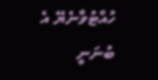ހުއްޓުވާނެޔޭ އެ ބުނަނީ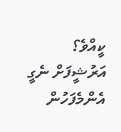ކީއްވެ؟
އަރުޝީފަށް ނެގީ
އެންމެފަހުން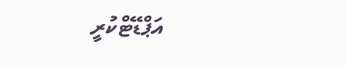އަޕްޑޭޓްކުރީ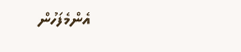އެންމެފަހުން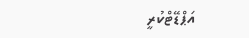އަޕްޑޭޓްކުރީ